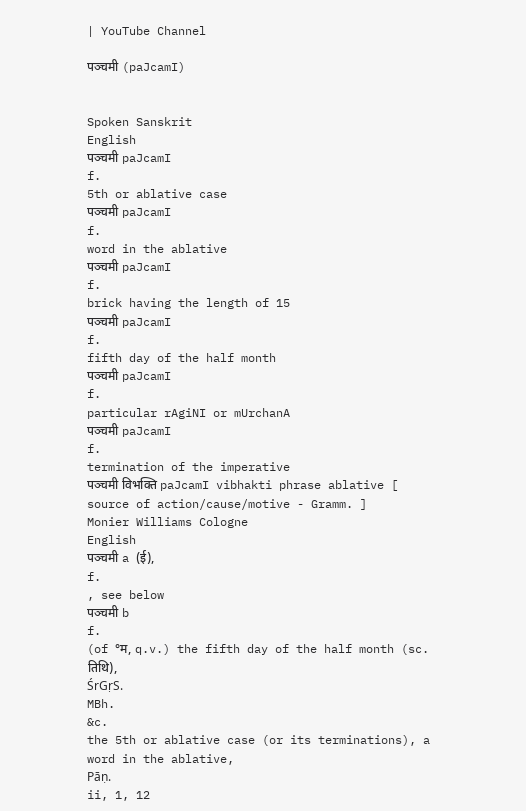| YouTube Channel

पञ्चमी (paJcamI)


Spoken Sanskrit
English
पञ्चमी paJcamI
f.
5th or ablative case
पञ्चमी paJcamI
f.
word in the ablative
पञ्चमी paJcamI
f.
brick having the length of 15
पञ्चमी paJcamI
f.
fifth day of the half month
पञ्चमी paJcamI
f.
particular rAgiNI or mUrchanA
पञ्चमी paJcamI
f.
termination of the imperative
पञ्चमी विभक्ति paJcamI vibhakti phrase ablative [ source of action/cause/motive - Gramm. ]
Monier Williams Cologne
English
पञ्चमी a (ई),
f.
, see below
पञ्चमी b
f.
(of °म, q.v.) the fifth day of the half month (sc. तिथि),
ŚrGṛS.
MBh.
&c.
the 5th or ablative case (or its terminations), a word in the ablative,
Pāṇ.
ii, 1, 12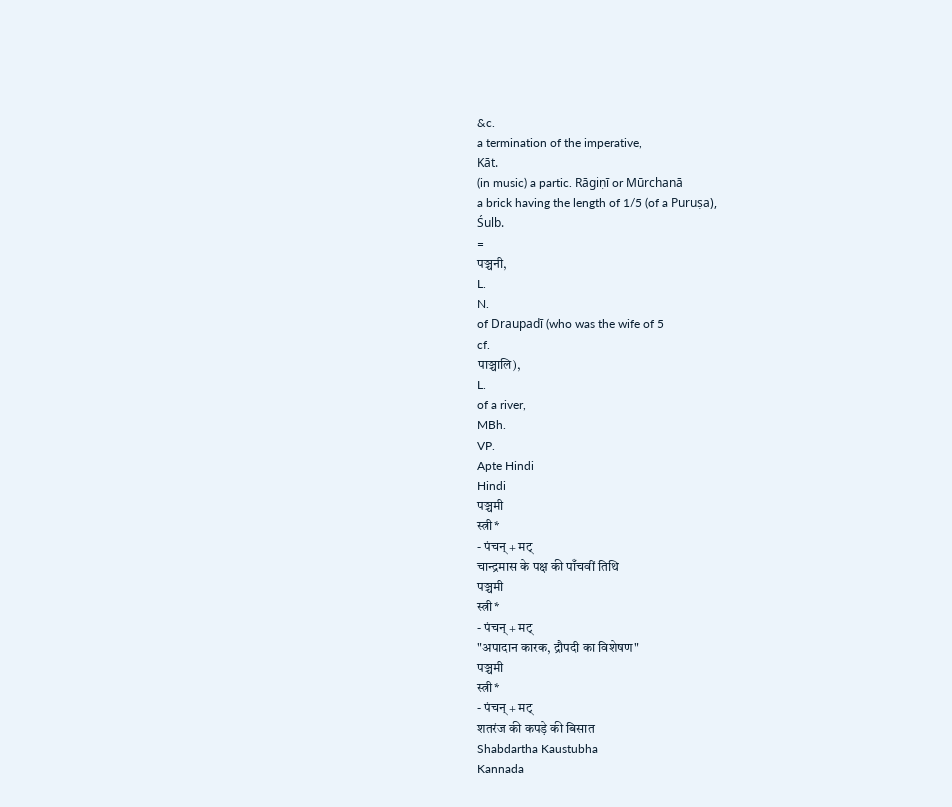&c.
a termination of the imperative,
Kāt.
(in music) a partic. Rāgiṇī or Mūrchanā
a brick having the length of 1/5 (of a Puruṣa),
Śulb.
=
पञ्चनी,
L.
N.
of Draupadī (who was the wife of 5
cf.
पाञ्चालि),
L.
of a river,
MBh.
VP.
Apte Hindi
Hindi
पञ्चमी
स्त्री*
- पंचन् + मट्
चान्द्रमास के पक्ष की पाँचवीं तिथि
पञ्चमी
स्त्री*
- पंचन् + मट्
"अपादान कारक, द्रौपदी का विशेषण"
पञ्चमी
स्त्री*
- पंचन् + मट्
शतरंज की कपड़े की बिसात
Shabdartha Kaustubha
Kannada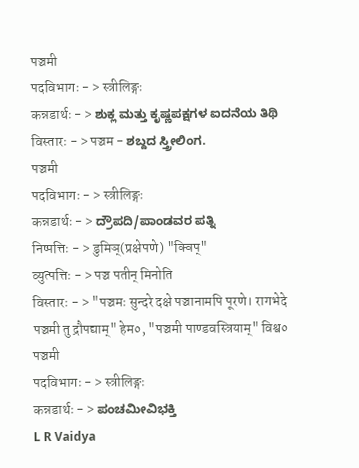पञ्चमी
पदविभागः - > स्त्रीलिङ्गः
कन्नडार्थः - > ಶುಕ್ಲ ಮತ್ತು ಕೃಷ್ಣಪಕ್ಷಗಳ ಐದನೆಯ ತಿಥಿ
विस्तारः - > पञ्चम - ಶಬ್ದದ ಸ್ತ್ರೀಲಿಂಗ.
पञ्चमी
पदविभागः - > स्त्रीलिङ्गः
कन्नडार्थः - > ದ್ರೌಪದಿ/ಪಾಂಡವರ ಪತ್ನಿ
निष्पत्तिः - > डुमिञ्(प्रक्षेपणे) "क्विप्"
व्युत्पत्तिः - > पञ्च पतीन् मिनोति
विस्तारः - > "पञ्चमः सुन्दरे दक्षे पञ्चानामपि पूरणे। रागभेदे पञ्चमी तु द्रौपद्याम्" हेम०, "पञ्चमी पाण्डवस्त्रियाम्" विश्व०
पञ्चमी
पदविभागः - > स्त्रीलिङ्गः
कन्नडार्थः - > ಪಂಚಮೀವಿಭಕ್ತಿ
L R Vaidya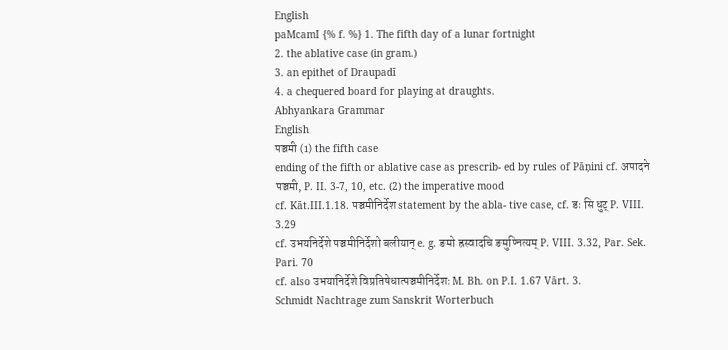English
paMcamI {% f. %} 1. The fifth day of a lunar fortnight
2. the ablative case (in gram.)
3. an epithet of Draupadī
4. a chequered board for playing at draughts.
Abhyankara Grammar
English
पञ्चमी (1) the fifth case
ending of the fifth or ablative case as prescrib- ed by rules of Pāņini cf. अपादने पञ्चमी, P. II. 3-7, 10, etc. (2) the imperative mood
cf. Kāt.III.1.18. पञ्चमीनिर्देश statement by the abla- tive case, cf. डः सि धुट् P. VIII. 3.29
cf. उभयनिर्देशे पञ्चमीनिर्देशो बलीयान् e. g. ङमो ह्रस्वादचि ङमुण्नित्यम् P. VIII. 3.32, Par. Sek. Pari. 70
cf. also उभयानिर्देशे विप्रतिषेधात्पञ्चमीनिर्देशः M. Bh. on P.I. 1.67 Vārt. 3.
Schmidt Nachtrage zum Sanskrit Worterbuch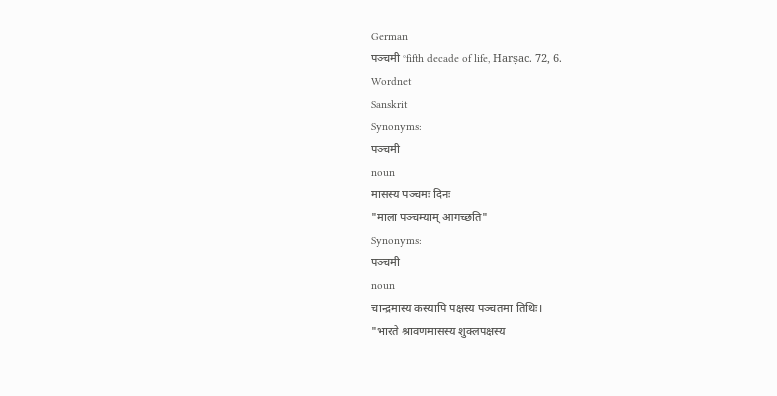German
पञ्चमी °fifth decade of life, Harṣac. 72, 6.
Wordnet
Sanskrit
Synonyms:
पञ्चमी
noun
मासस्य पञ्चमः दिनः
"माला पञ्चम्याम् आगच्छति"
Synonyms:
पञ्चमी
noun
चान्द्रमास्य कस्यापि पक्षस्य पञ्चतमा तिथिः।
"भारते श्रावणमासस्य शुक्लपक्षस्य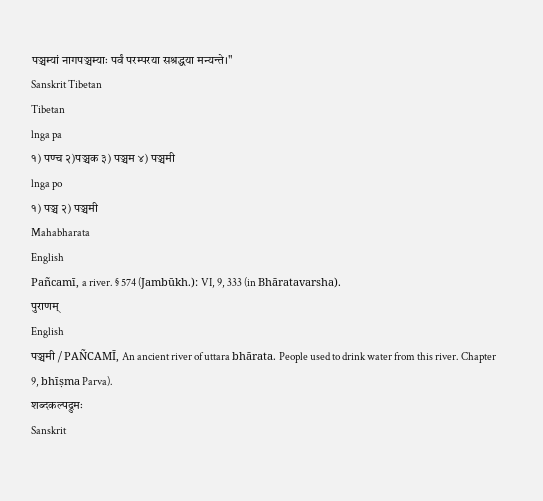पञ्चम्यां नागपञ्चम्याः पर्वं परम्परया सश्रद्धया मन्यन्ते।"
Sanskrit Tibetan
Tibetan
lnga pa
१) पण्च २)पञ्चक ३) पञ्चम ४) पञ्चमी
lnga po
१) पञ्च २) पञ्चमी
Mahabharata
English
Pañcamī, a river. § 574 (Jambūkh.): VI, 9, 333 (in Bhāratavarsha).
पुराणम्
English
पञ्चमी / PAÑCAMĪ, An ancient river of uttara bhārata. People used to drink water from this river. Chapter 9, bhīṣma Parva).
शब्दकल्पद्रुमः
Sanskrit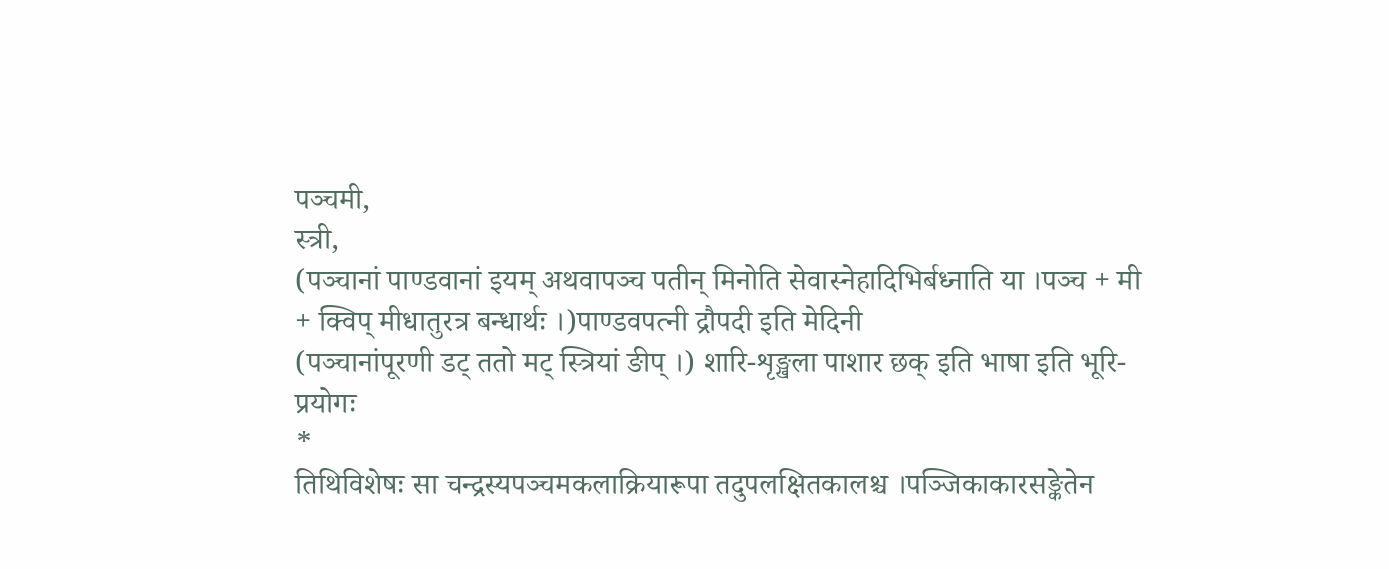पञ्चमी,
स्त्री,
(पञ्चानां पाण्डवानां इयम् अथवापञ्च पतीन् मिनोति सेवास्नेहादिभिर्बध्नाति या ।पञ्च + मी + क्विप् मीधातुरत्र बन्धार्थः ।)पाण्डवपत्नी द्रौपदी इति मेदिनी
(पञ्चानांपूरणी डट् ततो मट् स्त्रियां ङीप् ।) शारि-शृङ्खला पाशार छक् इति भाषा इति भूरि-प्रयोगः
*
तिथिविशेषः सा चन्द्रस्यपञ्चमकलाक्रियारूपा तदुपलक्षितकालश्च ।पञ्जिकाकारसङ्केतेन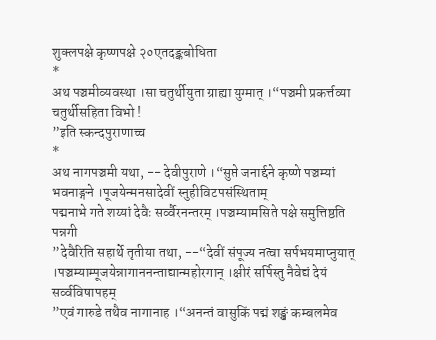शुक्लपक्षे कृष्णपक्षे २०एतदङ्कबोधिता
*
अथ पञ्चमीव्यवस्था ।सा चतुर्थीयुता ग्राह्या युग्मात् ।“पञ्चमी प्रकर्त्तव्या चतुर्थीसहिता विभो !
”इति स्कन्दपुराणाच्च
*
अथ नागपञ्चमी यथा, -- देवीपुराणे ।“सुप्ते जनार्द्दने कृष्णे पञ्चम्यां भवनाङ्गने ।पूजयेन्मनसादेवीं स्नुहीविटपसंस्थिताम्
पद्मनाभे गते शय्यां देवैः सर्व्वैरनन्तरम् ।पञ्चम्यामसिते पक्षे समुत्तिष्ठति पन्नगी
”देवैरिति सहार्थे तृतीया तथा, --“देवीं संपूज्य नत्वा सर्पभयमाप्नुयात् ।पञ्चम्याम्पूजयेन्नागाननन्ताद्यान्महोरगान् ।क्षीरं सर्पिस्तु नैवेद्यं देयं सर्व्वविषापहम्
”एवं गारुडे तथैव नागानाह ।“अनन्तं वासुकिं पद्मं शङ्खं कम्बलमेव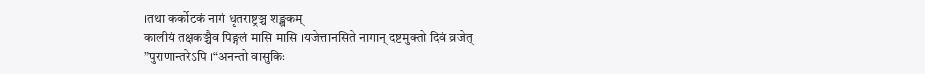।तथा कर्कोटकं नागं धृतराष्ट्रञ्च शङ्खकम्
कालीयं तक्षकञ्चैव पिङ्गलं मासि मासि ।यजेत्तानसिते नागान् दष्टमुक्तो दिवं व्रजेत्
”पुराणान्तरेऽपि ।“अनन्तो वासुकिः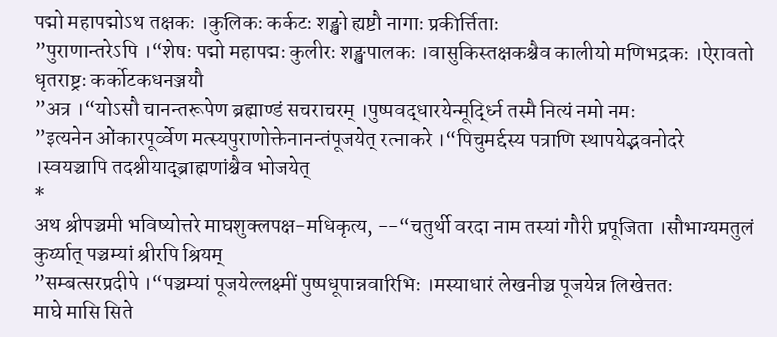पद्मो महापद्मोऽथ तक्षकः ।कुलिकः कर्कटः शङ्खो ह्यष्टौ नागाः प्रकीर्त्तिताः
”पुराणान्तरेऽपि ।“शेषः पद्मो महापद्मः कुलीरः शङ्खपालकः ।वासुकिस्तक्षकश्चैव कालीयो मणिभद्रकः ।ऐरावतो धृतराष्ट्रः कर्कोटकधनञ्जयौ
”अत्र ।“योऽसौ चानन्तरूपेण ब्रह्माण्डं सचराचरम् ।पुष्पवद्धारयेन्मूर्द्ध्नि तस्मै नित्यं नमो नमः
”इत्यनेन ओंकारपूर्व्वेण मत्स्यपुराणोक्तेनानन्तंपूजयेत् रत्नाकरे ।“पिचुमर्द्दस्य पत्राणि स्थापयेद्भवनोदरे ।स्वयञ्चापि तदश्नीयाद्ब्राह्मणांश्चैव भोजयेत्
*
अथ श्रीपञ्चमी भविष्योत्तरे माघशुक्लपक्ष-मधिकृत्य, --“चतुर्थी वरदा नाम तस्यां गौरी प्रपूजिता ।सौभाग्यमतुलं कुर्य्यात् पञ्चम्यां श्रीरपि श्रियम्
”सम्बत्सरप्रदीपे ।“पञ्चम्यां पूजयेल्लक्ष्मीं पुष्पधूपान्नवारिभिः ।मस्याधारं लेखनीञ्च पूजयेन्न लिखेत्ततः
माघे मासि सिते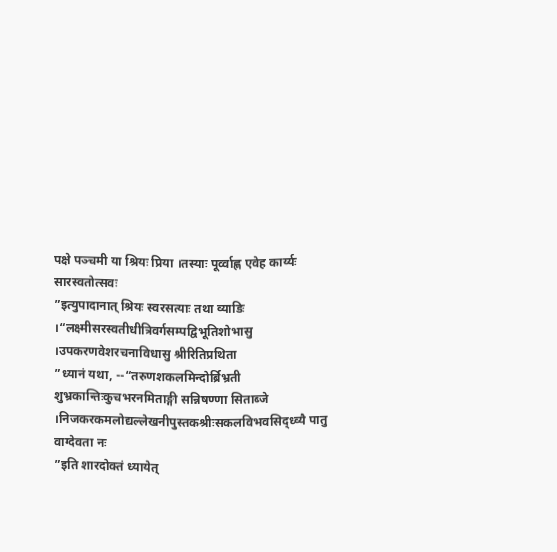पक्षे पञ्चमी या श्रियः प्रिया ।तस्याः पूर्व्वाह्ण एवेह कार्य्यः सारस्वतोत्सवः
”इत्युपादानात् श्रियः स्वरसत्याः तथा व्याडिः ।“लक्ष्मीसरस्वतीधीत्रिवर्गसम्पद्विभूतिशोभासु ।उपकरणवेशरचनाविधासु श्रीरितिप्रथिता
”ध्यानं यथा, --“तरुणशकलमिन्दोर्ब्रिभ्रती शुभ्रकान्तिःकुचभरनमिताङ्गी सन्निषण्णा सिताब्जे ।निजकरकमलोद्यल्लेखनीपुस्तकश्रीःसकलविभवसिद्ध्व्यै पातु वाग्देवता नः
”इति शारदोक्तं ध्यायेत्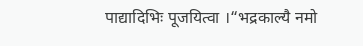पाद्यादिभिः पूजयित्वा ।“भद्रकाल्यै नमो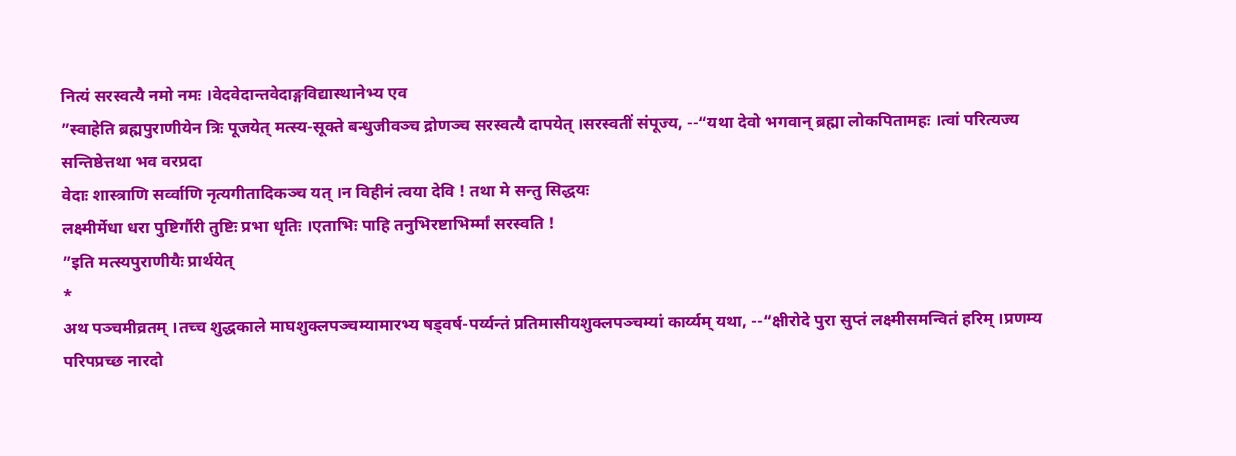नित्यं सरस्वत्यै नमो नमः ।वेदवेदान्तवेदाङ्गविद्यास्थानेभ्य एव
”स्वाहेति ब्रह्मपुराणीयेन त्रिः पूजयेत् मत्स्य-सूक्ते बन्धुजीवञ्च द्रोणञ्च सरस्वत्यै दापयेत् ।सरस्वतीं संपूज्य, --“यथा देवो भगवान् ब्रह्मा लोकपितामहः ।त्वां परित्यज्य सन्तिष्ठेत्तथा भव वरप्रदा
वेदाः शास्त्राणि सर्व्वाणि नृत्यगीतादिकञ्च यत् ।न विहीनं त्वया देवि ! तथा मे सन्तु सिद्धयः
लक्ष्मीर्मेधा धरा पुष्टिर्गौरी तुष्टिः प्रभा धृतिः ।एताभिः पाहि तनुभिरष्टाभिर्म्मां सरस्वति !
”इति मत्स्यपुराणीयैः प्रार्थयेत्
*
अथ पञ्चमीव्रतम् ।तच्च शुद्धकाले माघशुक्लपञ्चम्यामारभ्य षड्वर्ष-पर्य्यन्तं प्रतिमासीयशुक्लपञ्चम्यां कार्य्यम् यथा, --“क्षीरोदे पुरा सुप्तं लक्ष्मीसमन्वितं हरिम् ।प्रणम्य परिपप्रच्छ नारदो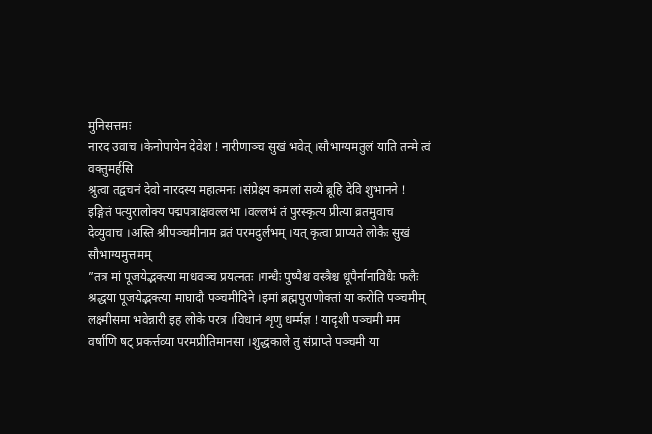मुनिसत्तमः
नारद उवाच ।केनोपायेन देवेश ! नारीणाञ्च सुखं भवेत् ।सौभाग्यमतुलं याति तन्मे त्वं वक्तुमर्हसि
श्रुत्वा तद्वचनं देवो नारदस्य महात्मनः ।संप्रेक्ष्य कमलां सव्ये ब्रूहि देवि शुभानने !
इङ्गितं पत्युरालोक्य पद्मपत्राक्षवल्लभा ।वल्लभं तं पुरस्कृत्य प्रीत्या व्रतमुवाच
देव्युवाच ।अस्ति श्रीपञ्चमीनाम व्रतं परमदुर्लभम् ।यत् कृत्वा प्राप्यते लोकैः सुखं सौभाग्यमुत्तमम्
”तत्र मां पूजयेद्भक्त्या माधवञ्च प्रयत्नतः ।गन्धैः पुष्पैश्च वस्त्रैश्च धूपैर्नानाविधैः फलैः
श्रद्धया पूजयेद्भक्त्या माघादौ पञ्चमीदिने ।इमां ब्रह्मपुराणोक्तां या करोति पञ्चमीम्
लक्ष्मीसमा भवेन्नारी इह लोके परत्र ।विधानं शृणु धर्म्मज्ञ ! यादृशी पञ्चमी मम
वर्षाणि षट् प्रकर्त्तव्या परमप्रीतिमानसा ।शुद्धकाले तु संप्राप्ते पञ्चमी या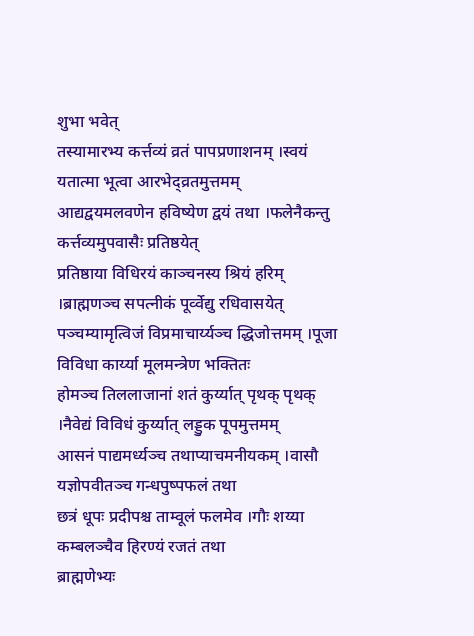शुभा भवेत्
तस्यामारभ्य कर्त्तव्यं व्रतं पापप्रणाशनम् ।स्वयं यतात्मा भूत्वा आरभेद्व्रतमुत्तमम्
आद्यद्वयमलवणेन हविष्येण द्वयं तथा ।फलेनैकन्तु कर्त्तव्यमुपवासैः प्रतिष्ठयेत्
प्रतिष्ठाया विधिरयं काञ्चनस्य श्रियं हरिम् ।ब्राह्मणञ्च सपत्नीकं पूर्व्वेद्यु रधिवासयेत्
पञ्चम्यामृत्विजं विप्रमाचार्य्यञ्च द्धिजोत्तमम् ।पूजा विविधा कार्य्या मूलमन्त्रेण भक्तितः
होमञ्च तिललाजानां शतं कुर्य्यात् पृथक् पृथक् ।नैवेद्यं विविधं कुर्य्यात् लड्डुक पूपमुत्तमम्
आसनं पाद्यमर्ध्यञ्च तथाप्याचमनीयकम् ।वासौ यज्ञोपवीतञ्च गन्धपुष्पफलं तथा
छत्रं धूपः प्रदीपश्च ताम्वूलं फलमेव ।गौः शय्या कम्बलञ्चैव हिरण्यं रजतं तथा
ब्राह्मणेभ्यः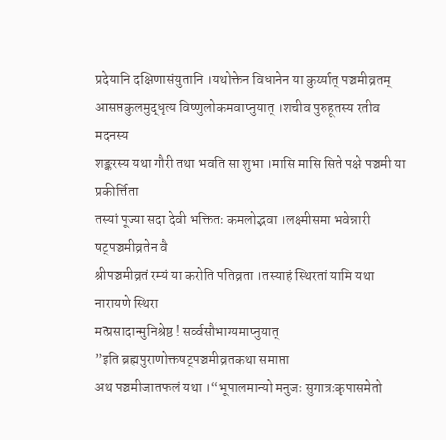प्रदेयानि दक्षिणासंयुतानि ।यथोक्तेन विधानेन या कुर्य्यात् पञ्चमीव्रतम्
आसप्तकुलमुद्धृत्य विष्णुलोकमवाप्नुयात् ।शचीव पुरुहूतस्य रतीव मदनस्य
शङ्करस्य यथा गौरी तथा भवति सा शुभा ।मासि मासि सिते पक्षे पञ्चमी या प्रकीर्त्तिता
तस्यां पूज्या सदा देवी भक्तितः कमलोद्भवा ।लक्ष्मीसमा भवेन्नारी षट्पञ्चमीव्रतेन वै
श्रीपञ्चमीव्रतं रम्यं या करोति पतिव्रता ।तस्याहं स्थिरतां यामि यथा नारायणे स्थिरा
मत्प्रसादान्मुनिश्रेष्ठ ! सर्व्वसौभाग्यमाप्नुयात्
”इति ब्रह्मपुराणोक्तषट्पञ्चमीव्रतकथा समाप्ता
अथ पञ्चमीजातफलं यथा ।“भूपालमान्यो मनुजः सुगात्रःकृपासमेतो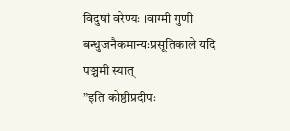विदुषां वरेण्यः ।वाग्मी गुणी बन्धुजनैकमान्यःप्रसूतिकाले यदि पञ्चमी स्यात्
”इति कोष्ठीप्रदीपः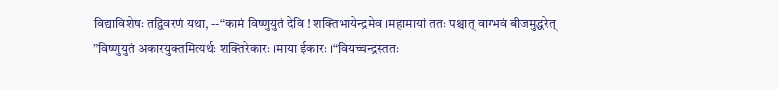विद्याविशेषः तद्विवरणं यथा, --“कामं विष्णुयुतं देवि ! शक्तिभायेन्द्रमेव ।महामायां ततः पश्चात् वाग्भवं बीजमुद्धरेत्
”विष्णुयुतं अकारयुक्तमित्यर्थः शक्तिरेकारः ।माया ईकारः ।“वियच्चन्द्रस्ततः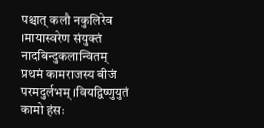पश्चात् कलौ नकुलिरेव ।मायास्वरेण संयुक्तं नादबिन्दुकलान्वितम्
प्रथमं कामराजस्य बीजं परमदुर्लभम् ।वियद्विष्णुयुतं कामो हंसः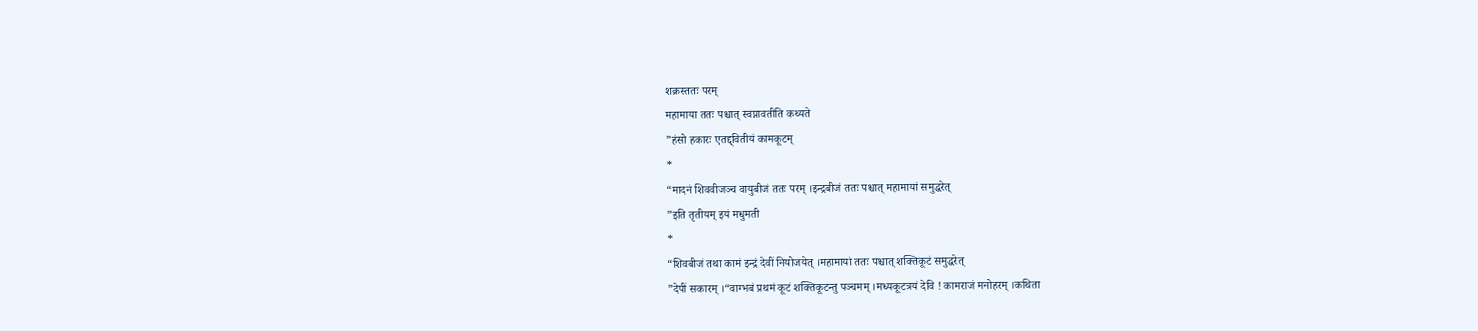शक्रस्ततः परम्
महामाया ततः पश्चात् स्वप्नावतीति कथ्यते
”हंसो हकारः एतद्द्वितीयं कामकूटम्
*
“मादनं शिववीजञ्च वायुबीजं ततः परम् ।इन्द्रबीजं ततः पश्चात् महामायां समुद्धरेत्
”इति तृतीयम् इयं मधुमती
*
“शिवबीजं तथा कामं इन्द्रं देवीं नियोजयेत् ।महामायां ततः पश्चात् शक्तिकूटं समुद्धरेत्
”देपीं सकारम् ।“वाग्भबं प्रथमं कूटं शक्तिकूटन्तु पञ्चमम् ।मध्यकूटत्रयं देवि ! कामराजं मनोहरम् ।कथिता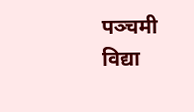पञ्चमी विद्या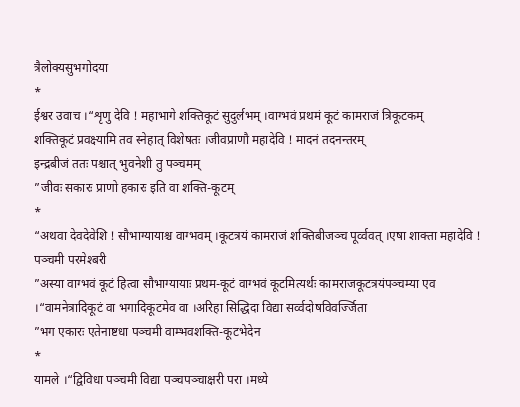त्रैलोक्यसुभगोदया
*
ईश्वर उवाच ।“शृणु देवि ! महाभागे शक्तिकूटं सुदुर्लभम् ।वाग्भवं प्रथमं कूटं कामराजं त्रिकूटकम्
शक्तिकूटं प्रवक्ष्यामि तव स्नेहात् विशेषतः ।जीवप्राणौ महादेवि ! मादनं तदनन्तरम्
इन्द्रबीजं ततः पश्चात् भुवनेशी तु पञ्चमम्
”जीवः सकारः प्राणो हकारः इति वा शक्ति-कूटम्
*
“अथवा देवदेवेशि ! सौभाग्यायाश्च वाग्भवम् ।कूटत्रयं कामराजं शक्तिबीजञ्च पूर्व्ववत् ।एषा शाक्ता महादेवि ! पञ्चमी परमेश्बरी
”अस्या वाग्भवं कूटं हित्वा सौभाग्यायाः प्रथम-कूटं वाग्भवं कूटमित्यर्थः कामराजकूटत्रयंपञ्चम्या एव ।“वामनेत्रादिकूटं वा भगादिकूटमेव वा ।अरिहा सिद्धिदा विद्या सर्व्वदोषविवर्ज्जिता
”भग एकारः एतेनाष्टधा पञ्चमी वाम्भवशक्ति-कूटभेदेन
*
यामले ।“द्विविधा पञ्चमी विद्या पञ्चपञ्चाक्षरी परा ।मध्ये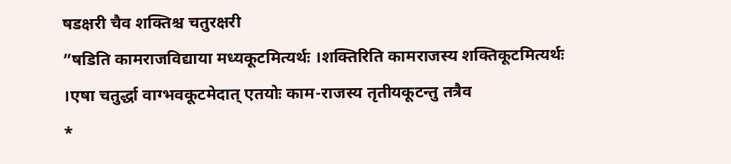षडक्षरी चैव शक्तिश्च चतुरक्षरी
”षडिति कामराजविद्याया मध्यकूटमित्यर्थः ।शक्तिरिति कामराजस्य शक्तिकूटमित्यर्थः ।एषा चतुर्द्धा वाग्भवकूटमेदात् एतयोः काम-राजस्य तृतीयकूटन्तु तत्रैव
*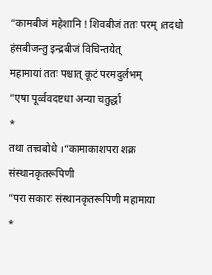“कामबीजं महेशानि ! शिवबीजं ततः परम् ।तदधो हंसबीजन्तु इन्द्रबीजं विचिन्तयेत्
महामायां ततः पश्चात् कूटं परमदुर्लभम्
”एषा पूर्व्ववदष्टधा अन्या चतुर्द्धा
*
तथा तत्त्वबोधे ।“कामाकाशपरा शक्र संस्थानकृतरूपिणी
”परा सकारः संस्थानकृतरूपिणी महामाया
*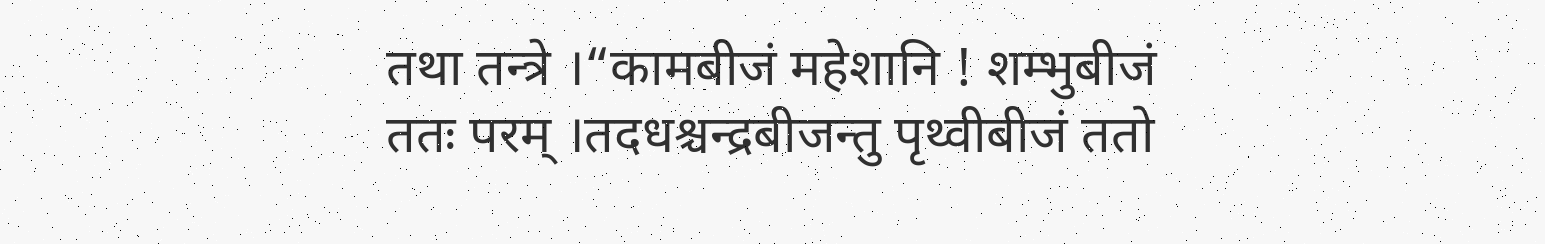तथा तन्त्रे ।“कामबीजं महेशानि ! शम्भुबीजं ततः परम् ।तदधश्चन्द्रबीजन्तु पृथ्वीबीजं ततो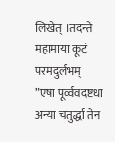लिखेत् ।तदन्ते महामाया कूटं परमदुर्लभम्
”एषा पूर्व्ववदष्टधा अन्या चतुर्द्धा तेन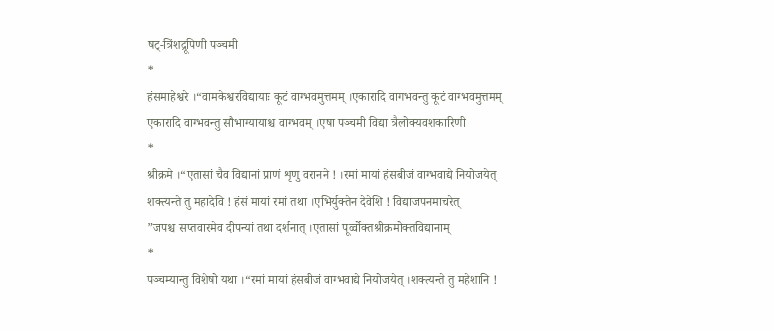षट्-त्रिंशद्रूपिणी पञ्चमी
*
हंसमाहेश्वरे ।“वामकेश्वरविद्यायाः कूटं वाग्भवमुत्तमम् ।एकारादि वागभवन्तु कूटं वाग्भवमुत्तमम्
एकारादि वाग्भवन्तु सौभाग्यायाश्च वाग्भवम् ।एषा पञ्चमी विद्या त्रैलोक्यवशकारिणी
*
श्रीक्रमे ।“एतासां चैव विद्यानां प्राणं शृणु वरानने ! ।रमां मायां हंसबीजं वाग्भवाद्ये नियोजयेत्
शक्त्यन्ते तु महादेवि ! हंसं मायां रमां तथा ।एभिर्युक्तेन देवेशि ! विद्याजपनमाचरेत्
”जपश्च सप्तवारमेव दीपन्यां तथा दर्शनात् ।एतासां पूर्व्वोक्तश्रीक्रमोक्तविद्यानाम्
*
पञ्चम्यान्तु विशेषो यथा ।“रमां मायां हंसबीजं वाग्भवाद्ये नियोजयेत् ।शक्त्यन्ते तु महेशानि !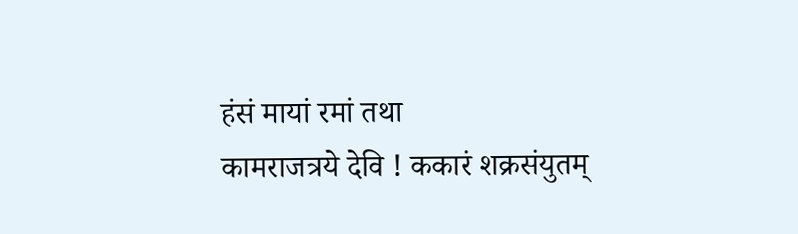हंसं मायां रमां तथा
कामराजत्रये देवि ! ककारं शक्रसंयुतम्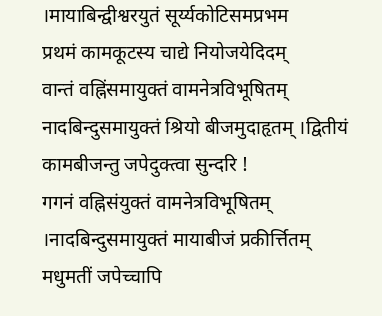।मायाबिन्द्वीश्वरयुतं सूर्य्यकोटिसमप्रभम
प्रथमं कामकूटस्य चाद्ये नियोजयेदिदम्
वान्तं वह्निंसमायुक्तं वामनेत्रविभूषितम्
नादबिन्दुसमायुक्तं श्रियो बीजमुदाहृतम् ।द्वितीयं कामबीजन्तु जपेदुक्त्वा सुन्दरि !
गगनं वह्निसंयुक्तं वामनेत्रविभूषितम् ।नादबिन्दुसमायुक्तं मायाबीजं प्रकीर्त्तितम्
मधुमतीं जपेच्चापि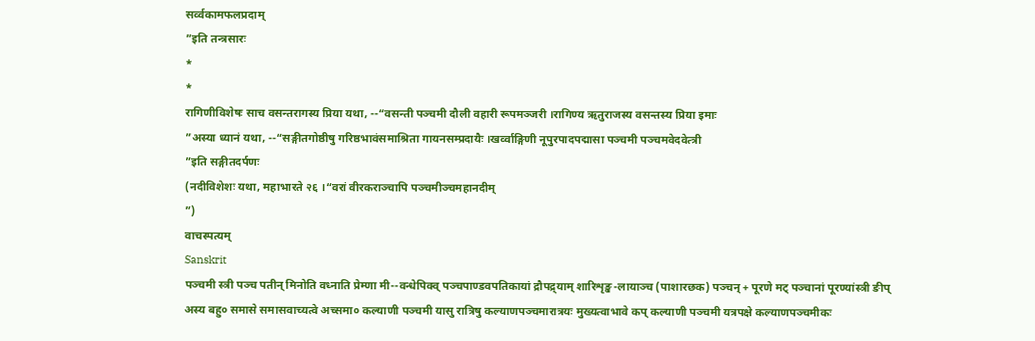सर्व्वकामफलप्रदाम्
”इति तन्त्रसारः
*
*
रागिणीविशेषः साच वसन्तरागस्य प्रिया यथा, --“वसन्ती पञ्चमी दौली वहारी रूपमञ्जरी ।रागिण्य ऋतुराजस्य वसन्तस्य प्रिया इमाः
”अस्या ध्यानं यथा, --“सङ्गीतगोष्ठीषु गरिष्ठभावंसमाश्रिता गायनसम्प्रदायैः ।खर्व्वाङ्गिणी नूपुरपादपद्मासा पञ्चमी पञ्चमवेदवेत्त्री
”इति सङ्गीतदर्पणः
(नदीविशेशः यथा, महाभारते २६ ।“वरां वीरकराञ्चापि पञ्चमीञ्चमहानदीम्
”)
वाचस्पत्यम्
Sanskrit
पञ्चमी स्त्री पञ्च पतीन् मिनोति वध्नाति प्रेम्णा मी--वन्धेपिक्व् पञ्चपाण्डवपतिकायां द्रौपद्र्याम् शारिशृङ्ख-लायाञ्च (पाशारछक) पञ्चन् + पूरणे मट् पञ्चानां पूरण्यांस्त्री ङीप् अस्य बहु० समासे समासवाच्यत्वे अच्समा० कल्याणी पञ्चमी यासु रात्रिषु कल्याणपञ्चमारात्रयः मुख्यत्वाभावे कप् कल्याणी पञ्चमी यत्रपक्षे कल्याणपञ्चमीकः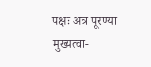पक्षः अत्र पूरण्या मुख्यत्वा-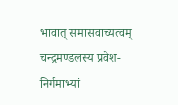भावात् समासवाच्यत्वम् चन्द्रमण्डलस्य प्रवेश-निर्गमाभ्यां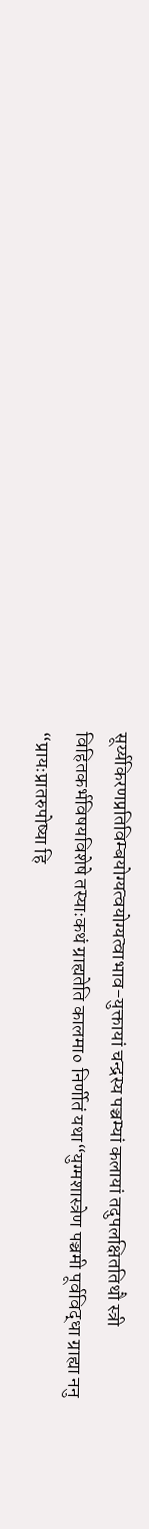सूर्य्यकिरणप्रतिविम्बयोग्यत्वयोग्यत्वाभाव-युक्तायां चन्द्रस्य पञ्चम्यां कलायां तदुपलक्षिततिथौ स्त्री विहितकर्भविषयविशेषे तस्याःकथं ग्राह्यतेति कालमा० निर्णीतं यथा“युग्मशास्त्रेण पञ्चमी पूर्वविद्धा ग्राह्या ननु “प्रायःप्रातरुपोष्या हि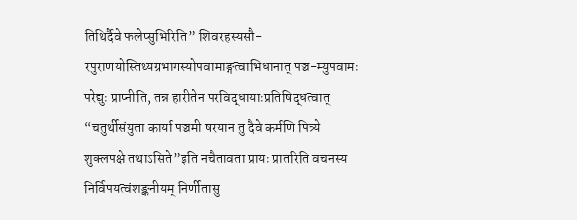तिथिर्दैवे फलेप्सुभिरिति” शिवरहस्यसौ-रपुराणयोस्तिथ्यग्रभागस्योपवामाङ्गत्वाभिधानात् पञ्च-म्युपवामः परेद्युः प्राप्नीति, तन्न हारीतेन परविद्धायाःप्रतिषिद्धत्वात् “चतुर्थीसंयुता कार्या पञ्चमी षरयान तु दैवे कर्मणि पित्र्ये शुक्लपक्षे तथाऽसिते”इति नचैतावता प्रायः प्रातरिति वचनस्य निर्विपयत्वंशङ्कनीयम् निर्णीतासु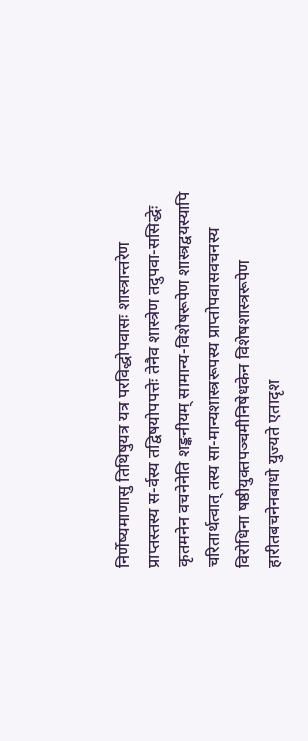निर्णेष्यमाणासु तिथिषुयत्र यत्र परविद्धोपवासः शास्त्रान्तरेण प्राप्तस्तस्य स-र्वस्य तद्विषयोपपत्तेः तेनैव शास्त्रेण तदुपवा-ससिद्धेः कृतमनेन वचनेनेति शङ्कनीयम् सामान्य-विशेषरूपेण शास्त्रद्वयस्यापि चरितार्थत्वात् तस्य सा-मान्यशास्त्ररूपस्य प्राप्तोपवासवचनस्य विरोधिना षष्ठीयुक्तपञ्चमीनिषेधकेन विशेषशास्त्ररूपेण हारीतबचनेनबाधो युज्यते एतादृश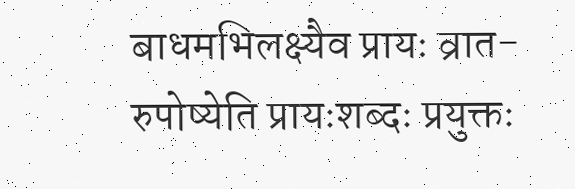बाधमभिलक्ष्यैव प्रायः व्रात-रुपोष्येति प्रायःशब्दः प्रयुक्तः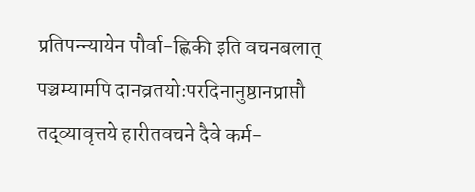प्रतिपन्न्यायेन पौर्वा-ह्णिकी इति वचनबलात् पञ्चम्यामपि दानव्रतयोःपरदिनानुष्ठानप्राप्तौ तद्व्यावृत्तये हारीतवचने दैवे कर्म-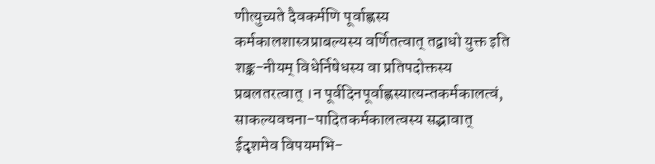णीत्युच्यते दैवकर्मणि पूर्वाह्णस्य कर्मकालशास्त्रप्राबल्यस्य वर्णितत्वात् तद्वाधो युक्त इति शङ्क-नीयम् विधेर्निषेधस्य वा प्रतिपदोक्तस्य प्रबलतरत्वात् ।न पूर्वदिनपूर्वाह्णस्यात्यन्तकर्मकालत्वं, साकल्यवचना-पादितकर्मकालत्वस्य सद्भावात् ईदृशमेव विपयमभि-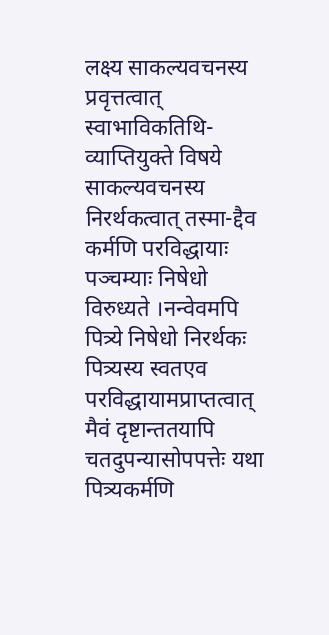लक्ष्य साकल्यवचनस्य प्रवृत्तत्वात् स्वाभाविकतिथि-व्याप्तियुक्ते विषये साकल्यवचनस्य निरर्थकत्वात् तस्मा-द्दैव कर्मणि परविद्धायाः पञ्चम्याः निषेधो विरुध्यते ।नन्वेवमपि पित्र्ये निषेधो निरर्थकः पित्र्यस्य स्वतएव परविद्धायामप्राप्तत्वात् मैवं दृष्टान्ततयापि चतदुपन्यासोपपत्तेः यथा पित्र्यकर्मणि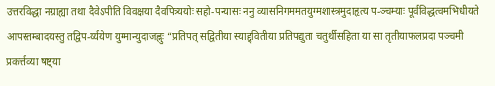उत्तरविद्धा नग्राह्या तथा दैवेऽपीति विवक्षया दैवपित्र्ययोः सहो-पन्यासः ननु व्यासनिगममतयुग्मशास्त्रमुदाहृत्य प-ञ्चम्याः पूर्वविद्धत्वमभिधीयते आपस्तम्बादयस्तु तद्विप-र्य्ययेण युग्मान्युदाजह्नुः “प्रतिपत् सद्वितीया स्याद्द्वितीया प्रतिपद्युता चतुर्थीसहिता या सा तृतीयाफलप्रदा पञ्चमी प्रकर्त्तव्या षष्ट्या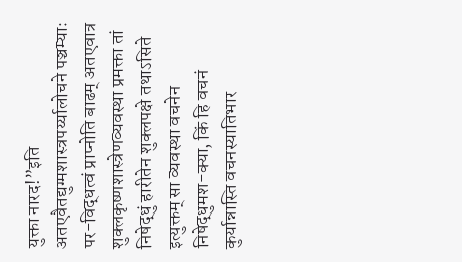युक्ता नारद!”इति अतएवैतद्युग्मशास्त्रपर्य्यालोचने पञ्चम्याः पर-विद्धत्वं प्राप्नोति बाढम् अतएवात्र शुक्लकृष्णशास्त्रेणव्यवस्था प्रमक्ता तां निषेद्धुं हारीतेन शुक्लपक्षे तथाऽसिते इत्युक्तम् सा व्यवस्था वचनेन निषेद्धुमश-क्या, किं हि वचनं कुर्यान्नास्ति वचनस्यातिभार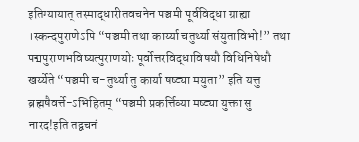इतिग्यायात् तस्माद्धारीतवचनेन पञ्चमी पूर्वविद्धा ग्राह्या ।स्कन्दपुराणेऽपि “पञ्चमी तथा कार्य्या चतुर्थ्या संयुताविभो!” तथा पद्मपुराणभविष्यत्पुराणयोः पूर्वोत्तरविद्धाविषयौ विधिनिषेधौ खर्य्येते “पञ्चमी च-तुर्थ्या तु कार्या षष्ट्या मयुता” इति यत्तु ब्रह्मषैवर्त्ते-ऽभिहितम् “पञ्चमी प्रकर्त्तिव्या मष्ट्या युक्ता सु नारद!इति तद्वचनं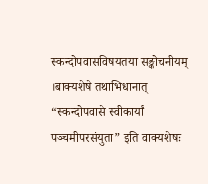स्कन्दोपवासविषयतया सङ्कोचनीयम् ।बाक्यशेषे तथाभिधानात् “स्कन्दोपवासे स्वीकार्यां पञ्चमीपरसंयुता” इति वाक्यशेषः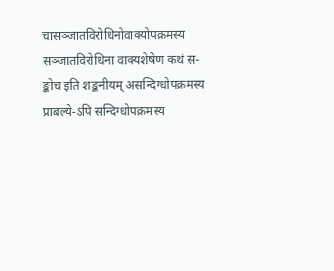चासञ्जातविरोधिनोवाक्योपक्रमस्य सञ्जातविरोधिना वाक्यशेषेण कथं स-ङ्कोच इति शङ्कनीयम् असन्दिग्धोपक्रमस्य प्राबल्ये-ऽपि सन्दिग्धोपक्रमस्य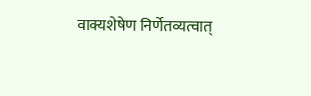वाक्यशेषेण निर्णेतव्यत्वात्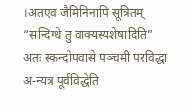।अतएव जैमिनिनापि सूत्रितम् “सन्दिग्धे तु वाक्यस्यशेषादिति” अतः स्कन्दोपवासे पञ्चमी परविद्धा अ-न्यत्र पूर्वविद्धेति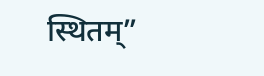स्थितम्”